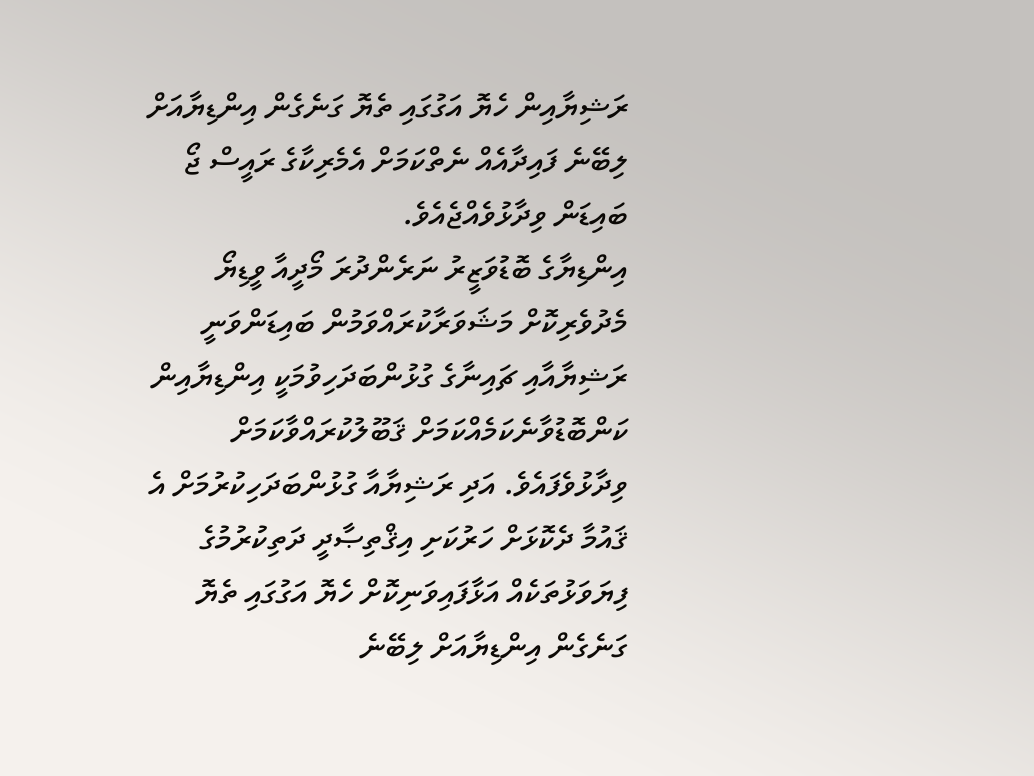ރަޝިޔާއިން ހެޔޮ އަގުގައި ތެޔޮ ގަނެގެން އިންޑިޔާއަށް ލިބޭނެ ފައިދާއެއް ނެތްކަމަށް އެމެރިކާގެ ރައީސް ޖޯ ބައިޑަން ވިދާޅުވެއްޖެއެވެ.
އިންޑިޔާގެ ބޮޑުވަޒީރު ނަރެންދުރަ މޯދީއާ ވީޑިޔޯ މެދުވެރިކޮށް މަޝަވަރާކުރައްވަމުން ބައިޑަންވަނީ ރަޝިޔާއާއި ޗައިނާގެ ގުޅުންބަދަހިވުމަކީ އިންޑިޔާއިން ކަންބޮޑުވާނެކަމެއްކަމަށް ޤަބޫލުކުރައްވާކަމަށް ވިދާޅުވެފައެވެ. އަދި ރަޝިޔާއާ ގުޅުންބަދަހިކުރުމަށް އެ ޤައުމާ ދެކޮޅަށް ހަރުކަށި އިޤްތިޞާދީ ދަތިކުރުމުގެ ފިޔަވަޅުތަކެއް އަޅާފައިވަނިކޮށް ހެޔޮ އަގުގައި ތެޔޮ ގަނެގެން އިންޑިޔާއަށް ލިބޭނެ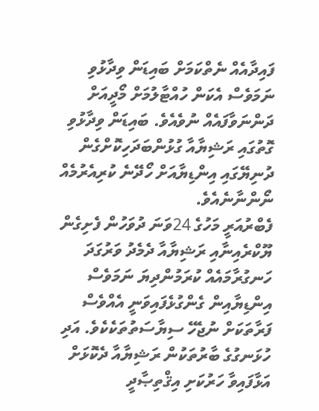ފައިދާއެއް ނެތްކަމަށް ބައިޑަން ވިދާޅުވި ނަމަވެސް އެކަން ހުއްޓާލުމަށް މޯދީއަށް ދަންނަވާފައެއް ނުވެއެވެ. ބައިޑަން ވިދާޅުވި ގޮތުގައި ރަޝިޔާއާ ގުޅުންބަދަހިކޮށްގެން ދުނިޔޭގައި އިންޑިޔާއަށް ހޯދޭނެ ކުރިއެރުމެއް ނޯންނާނެއެވެ.
ފެބްރުއަރީ މަހުގެ 24ވަނަ ދުވަހުން ފެށިގެން ޔޫކްރެއިނާއި ރަޝިޔާއާ ދެމެދު ވަރުގަދަ ހަނގުރާމައެއް ކުރަމުންދިޔަ ނަމަވެސް އިންޑިޔާއިން ގެންގުޅެފައިވަނީ އެއްވެސް ފަރާތަކަށް ނުޖެހޭ ސިޔާސަތުތަކެކެވެ. އަދި ހުޅަނގުގެ ބާރުތަކުން ރަޝިޔާއާ ދެކޮޅަށް އަޅާފައިވާ ހަރުކަށި އިޤްތިޞާދީ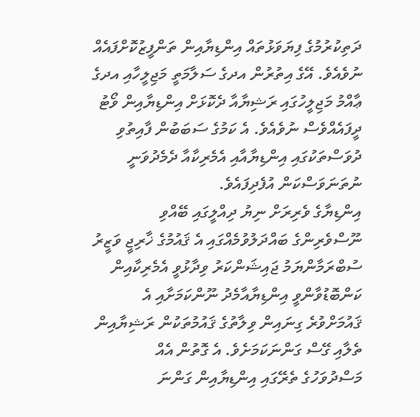ދަތިކުރުމުގެ ފިޔަވަޅުތައް އިންޑިޔާއިން ތަންފީޒުކޮށްފައެއް ނުވެއެވެ. އޭގެ އިތުރުން އދގެ ސަލާމަތީ މަޖިލީހާއި އދގެ ޢާއްމު މަޖިލީހުގައި ރަޝިޔާއާ ދެކޮޅަށް އިންޑިޔާއިން ވޯޓު ދީފައެއްވެސް ނުވެއެވެ. އެ ކަމުގެ ސަބަބުން ފާއިތުވި ދުވަސްތަކުގައި އިންޑިޔާއާއި އެމެރިކާއާ ދެމެދުވަނީ ނުތަނަވަސްކަން އުފެދިފައެވެ.
އިންޑިޔާގެ ވެރިރަށް ނިޔު ދިއްލީގައި ބޭއްވި ނޫސްވެރިންގެ ބައްދަލުވުމެއްގައި އެ ޤައުމުގެ ޚާރިޖީ ވަޒީރު ސުބްރަމާންޔަމު ޖައިޝަންކަރު ވިދާޅުވީ އެމެރިކާއިން ކަންބޮޑުވާންވީ އިންޑިޔާއާމެދު ނޫންކަމަށާއި އެ ޤައުމަށްވުރެ ގިނައިން ވިލާތުގެ ޤައުމުތަކުން ރަޝިޔާއިން ތެލާއި ގޭސް ގަންނަކަމަށެވެ. އެ ގޮތުން އެއް މަސްދުވަހުގެ ތެރޭގައި އިންޑިޔާއިން ގަންނަ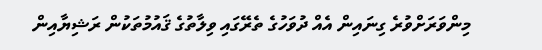މިންވަރަށްވުރެ ގިނައިން އެއް ދުވަހުގެ ތެރޭގައި ވިލާތުގެ ޤައުމުތަކުން ރަޝިޔާއިން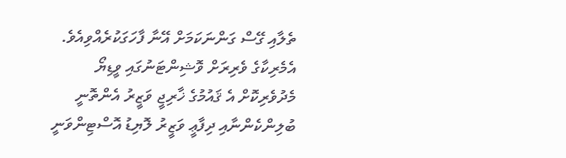ތެލާއި ގޭސް ގަންނަކަމަށް އޭނާ ފާހަގަކުރެއްވިއެވެ.
އެމެރިކާގެ ވެރިރަށް ވޮޝިންޓަނުގައި ވީޑިޔޯ މެދުވެރިކޮށް އެ ޤައުމުގެ ޚާރިޖީ ވަޒީރު އެންތޮނީ ބުލިންކެންނާއި ދިފާޢީ ވަޒީރު ލޮޔިޑު އޮސްޓިންވަނީ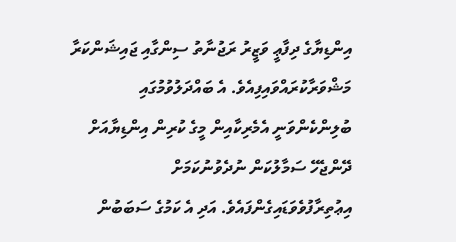އިންޑިޔާގެ ދިފާޢީ ވަޒީރު ރަޖުނާތު ސިންގާއި ޖައިޝަންކަރާ މަޝްވަރާކުރައްވައިފިއެވެ. އެ ބައްދަލުވުމުގައި ބުލިންކެންވަނީ އެމެރިކާއިން މީގެ ކުރިން އިންޑިޔާއަށް ދޭންޖެހޭ ސަމާލުކަން ނުދެވުނުކަމަށް އިޢުތިރާފުވެވަޑައިގެންފައެވެ. އަދި އެ ކަމުގެ ސަބަބުން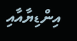އިންޑިޔާއާއި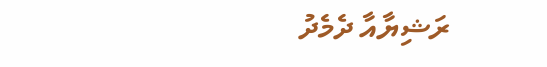ރަޝިޔާއާ ދެމެދު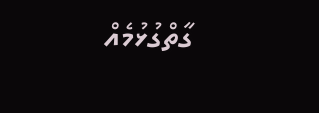ގާތްގުޅުމެއް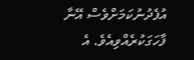އުފެދުނުކަމަށްވެސް އޭނާ ފާހަގަކުރެއްވިއެވެ. އެ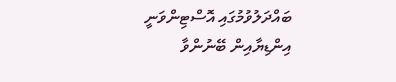ބައްދަލުވުމުގައި އޮސްޓިންވަނީ އިންޑިޔާއިން ބޭނުންވާ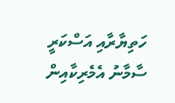ހަތިޔާރާއި އަސްކަރީ ސާމާނު އެމެރިކާއިން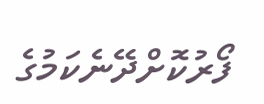ފޯރުކޮށްދޭނެކަމުގެ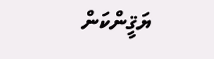ޔަޤީންކަން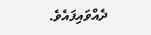ދެއްވައިފައެވެ.